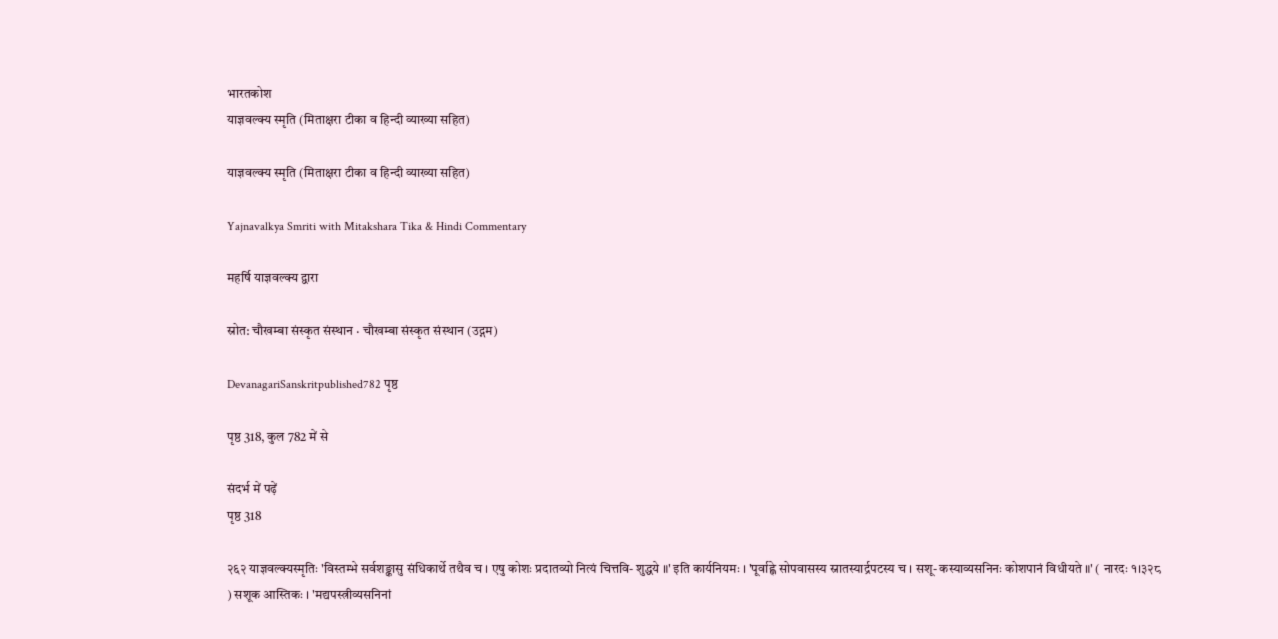भारतकोश
याज्ञवल्क्य स्मृति (मिताक्षरा टीका व हिन्दी व्याख्या सहित)

याज्ञवल्क्य स्मृति (मिताक्षरा टीका व हिन्दी व्याख्या सहित)

Yajnavalkya Smriti with Mitakshara Tika & Hindi Commentary

महर्षि याज्ञवल्क्य द्वारा

स्रोत: चौखम्बा संस्कृत संस्थान · चौखम्बा संस्कृत संस्थान (उद्गम)

DevanagariSanskritpublished782 पृष्ठ

पृष्ठ 318, कुल 782 में से

संदर्भ में पढ़ें
पृष्ठ 318

२६२ याज्ञवल्क्यस्मृतिः 'विस्तम्भे सर्वशङ्कासु संधिकार्थे तथैव च । एषु कोशः प्रदातव्यो नित्यं चित्तवि- शुद्धये ॥' इति कार्यनियमः । 'पूर्वाह्णे सोपवासस्य स्नातस्यार्द्रपटस्य च । सशू- कस्याव्यसनिनः कोशपानं विधीयते ॥' ( नारदः १।३२८ ) सशूक आस्तिकः । 'मद्यपस्त्रीव्यसनिनां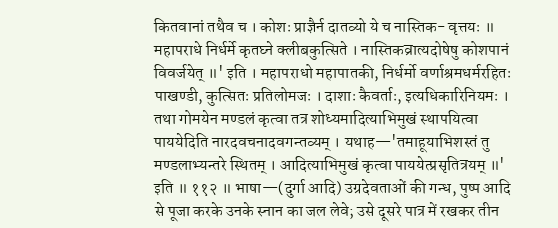कितवानां तथैव च । कोशः प्राज्ञैर्न दातव्यो ये च नास्तिक- वृत्तयः ॥ महापराधे निर्धर्मे कृतघ्ने क्लीबकुत्सिते । नास्तिकव्रात्यदोषेषु कोशपानं विवर्जयेत् ॥' इति । महापराधो महापातकी, निर्धर्मो वर्णाश्रमधर्मरहितः पाखण्डी, कुत्सितः प्रतिलोमजः । दाशाः कैवर्ताः, इत्यधिकारिनियमः । तथा गोमयेन मण्डलं कृत्वा तत्र शोध्यमादित्याभिमुखं स्थापयित्वा पाययेदिति नारदवचनादवगन्तव्यम् । यथाह—'तमाहूयाभिशस्तं तु मण्डलाभ्यन्तरे स्थितम् । आदित्याभिमुखं कृत्वा पाययेत्प्रसृतित्रयम् ॥' इति ॥ ११२ ॥ भाषा—(दुर्गा आदि) उग्रदेवताओं की गन्ध, पुष्प आदि से पूजा करके उनके स्नान का जल लेवे; उसे दूसरे पात्र में रखकर तीन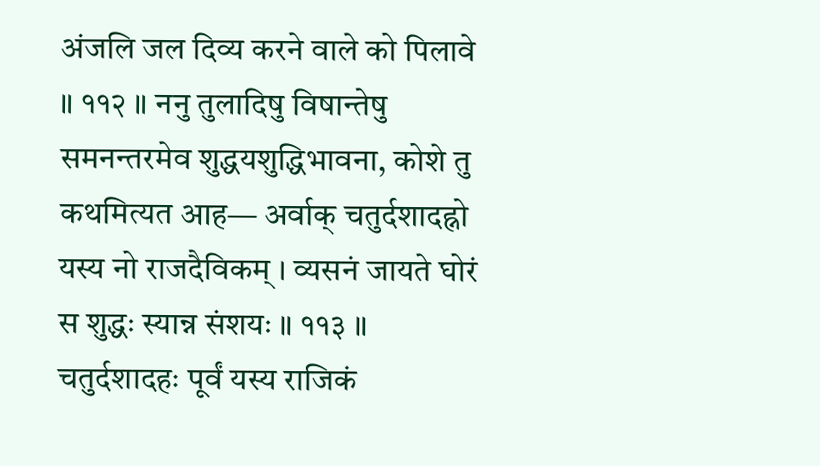अंजलि जल दिव्य करने वाले को पिलावे ॥ ११२ ॥ ननु तुलादिषु विषान्तेषु समनन्तरमेव शुद्धयशुद्धिभावना, कोशे तु कथमित्यत आह— अर्वाक् चतुर्दशादह्नो यस्य नो राजदैविकम् । व्यसनं जायते घोरं स शुद्धः स्यान्न संशयः ॥ ११३ ॥ चतुर्दशादहः पूर्वं यस्य राजिकं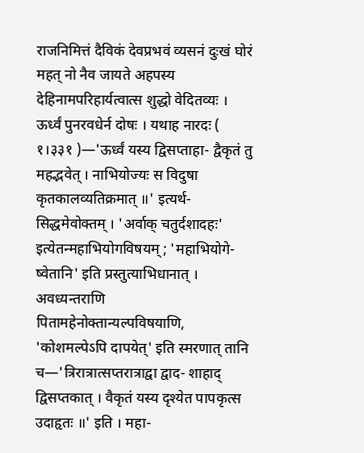राजनिमित्तं दैविकं देवप्रभवं व्यसनं दुःखं घोरं महत् नो नैव जायते अहपस्य देहिनामपरिहार्यत्वात्स शुद्धो वेदितव्यः । ऊर्ध्वं पुनरवधेर्न दोषः । यथाह नारदः ( १।३३१ )—'ऊर्ध्वं यस्य द्विसप्ताहा- द्वैकृतं तु महद्भवेत् । नाभियोज्यः स विदुषा कृतकालव्यतिक्रमात् ॥' इत्यर्थ- सिद्धमेवोक्तम् । 'अर्वाक् चतुर्दशादहः' इत्येतन्महाभियोगविषयम्; 'महाभियोगे- ष्वेतानि' इति प्रस्तुत्याभिधानात् । अवध्यन्तराणि पितामहेनोक्तान्यल्पविषयाणि, 'कोशमल्पेऽपि दापयेत्' इति स्मरणात् तानि च—'त्रिरात्रात्सप्तरात्राद्वा द्वाद- शाहाद् द्विसप्तकात् । वैकृतं यस्य दृश्येत पापकृत्स उदाहृतः ॥' इति । महा-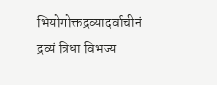भियोगोक्तद्रव्यादर्वाचीनं द्रव्यं त्रिधा विभज्य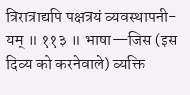त्रिरात्राद्यपि पक्षत्रयं व्यवस्थापनी- यम् ॥ ११३ ॥ भाषा—जिस (इस दिव्य को करनेवाले) व्यक्ति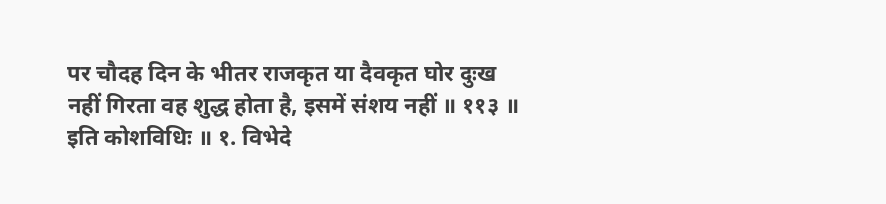पर चौदह दिन के भीतर राजकृत या दैवकृत घोर दुःख नहीं गिरता वह शुद्ध होता है, इसमें संशय नहीं ॥ ११३ ॥ इति कोशविधिः ॥ १. विभेदे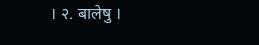। २. बालेषु ।